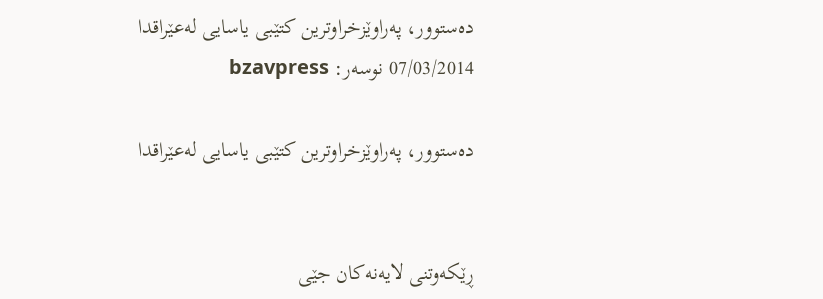ده‌ستوور، په‌راوێزخراوترین كتێبی یاسایی له‌عێراقدا
07/03/2014 نوسەر: bzavpress

ده‌ستوور، په‌راوێزخراوترین كتێبی یاسایی له‌عێراقدا


ڕێكه‌وتنی‌ لایه‌نه‌كان جێی‌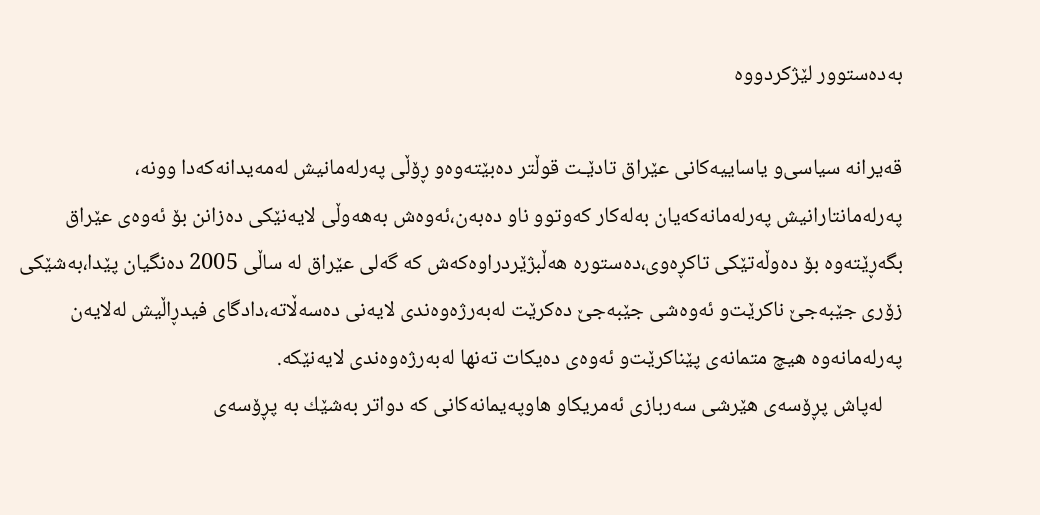به‌ده‌ستوور لێژكردووه‌

قه‌یرانه‌ سیاسی‌‌و یاساییه‌كانی‌ عێراق تادێـت قوڵتر ده‌بێته‌وه‌و ڕۆڵی‌ په‌رله‌مانیش له‌مه‌یدانه‌كه‌دا وونه‌، په‌رله‌مانتارانیش په‌رله‌مانه‌كه‌یان به‌له‌كار كه‌وتوو ناو ده‌به‌ن،ئه‌وه‌ش به‌هه‌وڵی‌ لایه‌نێكی‌ ده‌زانن بۆ ئه‌وه‌ی‌ عێراق بگه‌ڕێته‌وه‌ بۆ ده‌وڵه‌تێكی‌ تاكڕه‌وی‌،ده‌ستوره‌ هه‌ڵبژێردراوه‌كه‌ش كه‌ گه‌لی‌ عێراق له‌ ساڵی‌ 2005 ده‌نگیان پێدا،به‌شێكی‌ زۆری‌ جێبه‌جێ ناكرێت‌و ئه‌وه‌شی‌ جێبه‌جێ ده‌كرێت له‌به‌رژه‌وه‌ندی‌ لایه‌نی‌ ده‌سه‌ڵاته‌،دادگای‌ فیدڕاڵیش له‌لایه‌ن په‌رله‌مانه‌وه‌ هیچ متمانه‌ی‌ پێناكرێت‌و ئه‌وه‌ی‌ ده‌یكات ته‌نها له‌به‌رژه‌وه‌ندی‌ لایه‌نێكه‌.
    له‌پاش پڕۆسه‌ی هێرشی‌ سه‌ربازی‌ ئه‌مریكاو هاوپه‌یمانه‌كانی‌ كه‌ دواتر به‌شێك به‌ پڕۆسه‌ی‌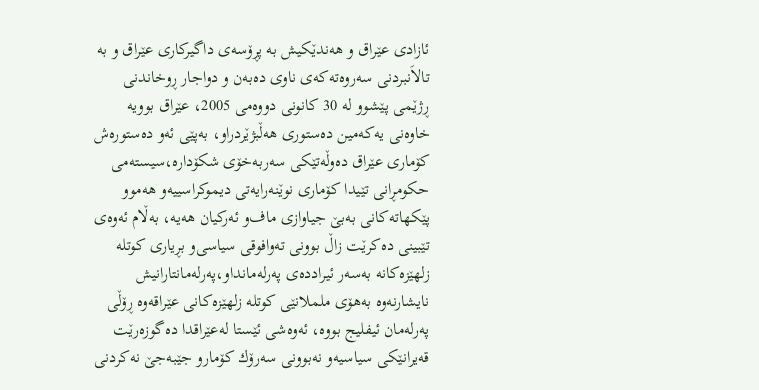ئازادی‌ عێراق و هه‌ندێكیش به‌ پڕۆسه‌ی‌ داگیركاری‌ عێراق و به‌ تالاَنبردنی‌ سه‌روه‌ته‌كه‌ی‌ ناوی‌ ده‌به‌ن و دواجار ڕوخاندنی ڕژێمی پێشوو له‌ 30 كانونی دووه‌می 2005، عێراق بوویه‌ خاوه‌نی یه‌كه‌مین ده‌ستوری‌ هه‌ڵبژێردراو، به‌پێی‌ ئه‌و ده‌ستوره‌ش كۆماری‌ عێراق ده‌وڵه‌تێكی‌ سه‌ربه‌خۆی‌ شكۆداره‌،سیسته‌می‌ حكومڕانی‌ تێیدا كۆماری‌ نوێنه‌رایه‌تی‌ دیموكراسییه‌و هه‌موو پێكهاته‌كانی‌ به‌بێ جیاوازی‌ ماف‌و ئه‌ركیان هه‌یه‌، به‌ڵام ئه‌وه‌ی‌ تێبینی‌ ده‌كرێت زاڵ بوونی‌ ته‌وافوقی‌ سیاسی‌‌و بڕیاری‌ كوتله‌ زلهێزه‌كانه‌ به‌سه‌ر ئیرادده‌ی‌ په‌رله‌مانداو،په‌رله‌مانتارانیش نایشارنه‌وه‌ به‌هۆی‌ ململانێی‌ كوتله‌ زلهێزه‌كانی‌ عێراقه‌وه‌ ڕۆڵی‌ په‌رله‌مان ئیفلیج بووه‌، ئه‌وه‌شی‌ ئێستا له‌عێراقدا ده‌گوزه‌رێت قه‌یرانێكی‌ سیاسیه‌و نه‌بوونی‌ سه‌رۆك كۆمارو جێبه‌جێ نه‌كردنی‌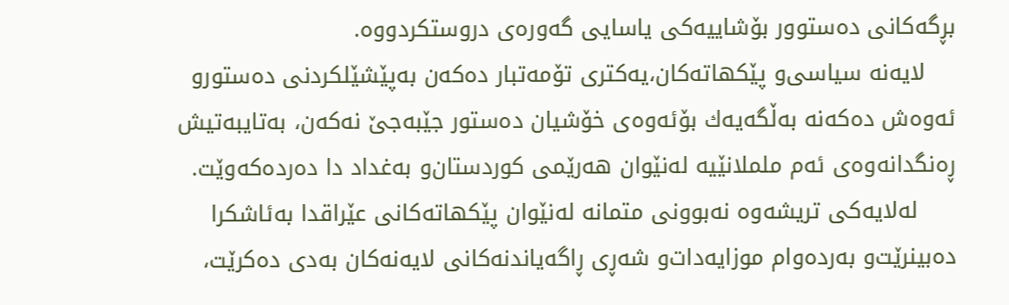بڕگه‌كانی‌ ده‌ستوور بۆشاییه‌كی‌ یاسایی گه‌وره‌ی‌ دروستكردووه‌.
    لایه‌نه‌ سیاسی‌و پێكهاته‌كان،یه‌كتری‌ تۆمه‌تبار ده‌كه‌ن به‌پێشێلكردنی‌ ده‌ستورو ئه‌وه‌ش ده‌كه‌نه‌ به‌ڵگه‌یه‌ك بۆئه‌وه‌ی‌ خۆشیان ده‌ستور جێبه‌جێ نه‌كه‌ن، به‌تایبه‌تیش ڕه‌نگدانه‌وه‌ی‌ ئه‌م ململانێیه‌ له‌نێوان هه‌رێمی‌ كوردستان‌و به‌غداد دا ده‌رده‌كه‌وێت.
     له‌لایه‌كی‌ تریشه‌وه‌ نه‌بوونی‌ متمانه‌ له‌نێوان پێكهاته‌كانی‌ عێراقدا به‌ئاشكرا ده‌بینرێت‌و به‌رده‌وام موزایه‌دات‌و شه‌ڕی‌ ڕاگه‌یاندنه‌كانی‌ لایه‌نه‌كان به‌دی‌ ده‌كرێت،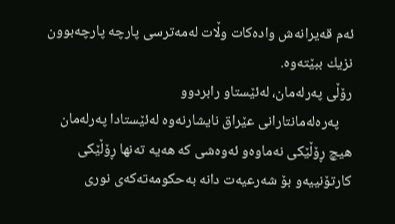ئه‌م قه‌یرانه‌ش واده‌كات وڵات له‌مه‌ترسی‌ پارچه‌ پارچه‌بوون نزیك ببێته‌وه‌.
رۆڵی په‌رله‌مان، له‌ئێستاو رابردوو
    په‌ره‌له‌مانتارانی‌ عێراق نایشارنه‌وه‌ له‌ئێستادا په‌رله‌مان هیچ ڕۆڵێكی‌ نه‌ماوه‌و ئه‌وه‌شی‌ كه‌ هه‌یه‌ ته‌نها ڕۆڵێكی‌ كارتۆنییه‌و بۆ شه‌رعیه‌ت دانه‌ به‌حكومه‌ته‌كه‌ی‌ نوری‌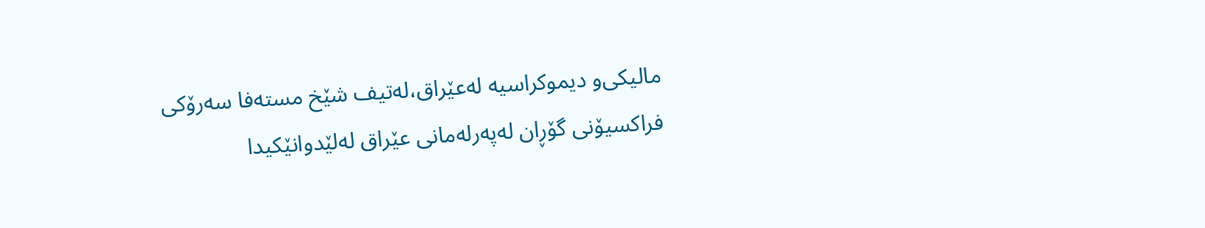مالیكی‌‌و دیموكراسیه‌ له‌عێراق،له‌تیف شێخ مسته‌فا سه‌رۆكی‌ فراكسیۆنی‌ گۆڕان له‌په‌رله‌مانی‌ عێراق له‌لێدوانێكیدا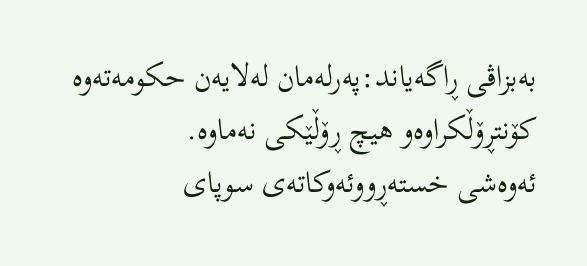به‌بزاڤی‌ ڕاگه‌یاند:په‌رله‌مان له‌لایه‌ن حكومه‌ته‌وه‌ كۆنتڕۆڵكراوه‌و هیچ ڕۆڵێكی‌ نه‌ماوه‌.
ئه‌وه‌شی‌ خسته‌ڕووئه‌وكاته‌ی‌ سوپای‌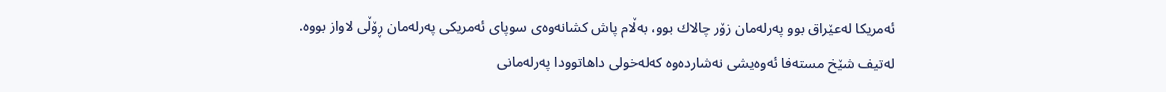ئه‌مریكا له‌عێراق بوو په‌رله‌مان زۆر چالاك بوو، به‌ڵام پاش كشانه‌وه‌ی‌ سوپای‌ ئه‌مریكی‌ په‌رله‌مان ڕۆڵی‌ لاواز بووه‌.
له‌تیف شێخ مسته‌فا ئه‌وه‌یشی‌ نه‌شارده‌وه‌ كه‌له‌خولی‌ داهاتوودا په‌رله‌مانی‌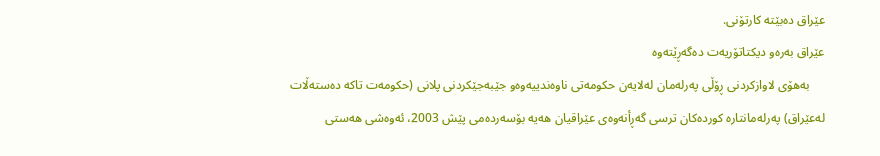عێراق ده‌بێته‌ كارتۆنی‌.
عێراق به‌ره‌و دیكتاتۆریه‌ت ده‌گه‌ڕێته‌وه‌
     به‌هۆی‌ لاوازكردنی‌ ڕۆڵی‌ په‌رله‌مان له‌لایه‌ن حكومه‌تی‌ ناوه‌ندییه‌وه‌و جێبه‌جێكردنی‌ پلانی‌ (حكومه‌ت تاكه‌ ده‌سته‌ڵات له‌عێراق) په‌رله‌مانتاره‌ كورده‌كان ترسی‌ گه‌ڕأنه‌وه‌ی‌ عێراقیان هه‌یه‌ بۆسه‌رده‌می‌ پێش 2003، ئه‌وه‌شی‌ هه‌ستی‌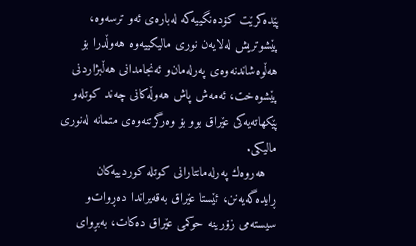پێده‌كرێت كۆده‌نگییه‌كه‌ له‌باره‌ی‌ ئه‌و ترسه‌وه‌، پێشوتریش له‌لایه‌ن نوری‌ مالیكییه‌وه‌ هه‌وڵدرا بۆ هه‌ڵوه‌شاندنه‌وه‌ی‌ په‌رله‌مان‌و ئه‌نجامدانی‌ هه‌ڵبژاردنی‌ پێشوه‌خت، ئه‌مه‌ش پاش هه‌وڵه‌كانی‌ چه‌ند كوتله‌و پێكهاته‌یه‌كی عێراق بوو بۆ وه‌رگرتنه‌وه‌ی‌ متمانه‌ له‌نوری‌ مالیكی‌.
   هه‌روه‌ك په‌رله‌مانتارانی‌ كوتله‌ كوردییه‌كان ڕایده‌گه‌یه‌نن، ئێستا عێراق به‌قه‌یراندا ده‌ڕوات‌و سیسته‌می‌ زۆرینه‌ حوكمی‌ عێراق ده‌كات، به‌بڕوای‌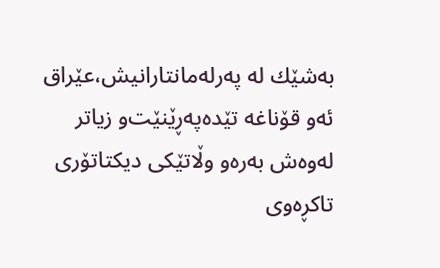به‌شێك له‌ په‌رله‌مانتارانیش،عێراق ئه‌و قۆناغه‌ تێده‌په‌ڕێنێت‌و زیاتر له‌وه‌ش به‌ره‌و وڵاتێكی‌ دیكتاتۆری‌ تاكڕه‌وی‌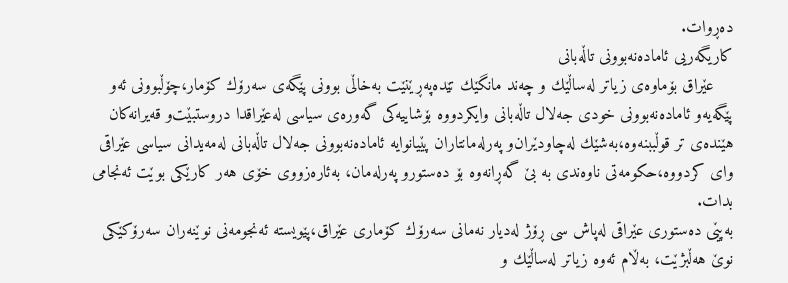ده‌ڕوات.
كاریگه‌ریی ئاماده‌نه‌بوونی تاڵه‌بانی
    عێراق بۆماوه‌ی‌ زیاتر له‌ساڵێك و چه‌ند مانگێك تێده‌په‌ڕێنێت به‌خاڵی‌ بوونی‌ پێگه‌ی‌ سه‌رۆك كۆمار،چۆڵبوونی‌ ئه‌و پێگه‌یه‌و ئاماده‌نه‌بوونی‌ خودی‌ جه‌لال تاڵه‌بانی‌ وایكردووه‌ بۆشاییه‌كی‌ گه‌وره‌ی‌ سیاسی‌ له‌عێراقدا دروستبێت‌و قه‌یرانه‌كان هێنده‌ی‌ تر قوڵببنه‌وه‌،به‌شێك له‌چاودێران‌و په‌رله‌مانتاران پێیانوایه‌ ئاماده‌نه‌بوونی‌ جه‌لال تاڵه‌بانی‌ له‌مه‌یدانی‌ سیاسی‌ عێراقی‌ وای‌ كردووه‌،حكومه‌تی‌ ناوه‌ندی‌ به‌ بێ‌ گه‌ڕانه‌وه‌ بۆ ده‌ستورو په‌رله‌مان، به‌ئاره‌زووی‌ خۆی‌ هه‌ر كارێكی‌ بوێت ئه‌نجامی‌ بدات.
به‌پێی‌ ده‌ستوری‌ عێراقی‌ له‌پاش سی ڕۆژ له‌دیار نه‌مانی‌ سه‌رۆك كۆماری‌ عێراق،پێویسته‌ ئه‌نجومه‌نی‌ نوێنه‌ران سه‌رۆكێكی‌ نوێ هه‌ڵبژێت، به‌ڵام ئه‌وه‌ زیاتر له‌ساڵێك و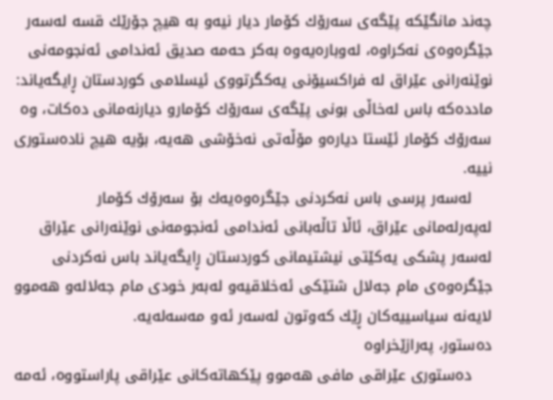چه‌ند مانگێكه‌ پێگه‌ی‌ سه‌رۆك كۆمار دیار نیه‌و به‌ هیچ جۆرێك قسه‌ له‌سه‌ر جێگره‌وه‌ی‌ نه‌كراوه‌، له‌وباره‌یه‌وه‌ به‌كر حه‌مه‌ صدیق ئه‌ندامی‌ ئه‌نجومه‌نی‌ نوێنه‌رانی‌ عێراق له‌ فراكسیۆنی‌ یه‌كگرتووی‌ ئیسلامی‌ كوردستان ڕایگه‌یاند: مادده‌كه‌ باس له‌خاڵی‌ بونی‌ پێگه‌ی‌ سه‌رۆك كۆمارو دیارنه‌مانی‌ ده‌كات، وه‌ سه‌رۆك كۆمار ئێستا دیاره‌و مۆڵه‌تی‌ نه‌خۆشی‌ هه‌یه‌، بۆیه‌ هیچ ناده‌ستوری‌ نییه‌.
    له‌سه‌ر پرسی‌ باس نه‌كردنی‌ جێگره‌وه‌یه‌ك بۆ سه‌رۆك كۆمار له‌په‌رله‌مانی‌ عێراق، ئاڵا تاڵه‌بانی‌ ئه‌ندامی‌ ئه‌نجومه‌نی‌ نوێنه‌رانی‌ عێراق له‌سه‌ر پشكی‌ یه‌كێتی‌ نیشتیمانی‌ كوردستان ڕایگه‌یاند باس نه‌كردنی‌ جێگره‌وه‌ی‌ مام جه‌لال شتێكی‌ ئه‌خلاقیه‌و له‌به‌ر خودی‌ مام جه‌لاله‌و هه‌موو لایه‌نه‌ سیاسییه‌كان ڕێك كه‌وتون له‌سه‌ر ئه‌و مه‌سه‌له‌یه‌.
ده‌ستور، په‌رازێخراوه‌
    ده‌ستوری‌ عێراقی‌ مافی‌ هه‌موو پێكهاته‌كانی‌ عێراقی‌ پاراستووه‌، ئه‌مه‌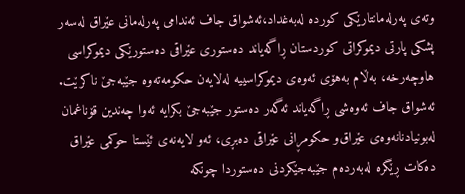وته‌ی‌ په‌رله‌مانتارێكی‌ كورده‌ له‌به‌غداد،ئه‌شواق جاف ئه‌ندامی‌ په‌رله‌مانی‌ عێراق له‌سه‌ر پشكی‌ پارتی‌ دیموكراتی‌ كوردستان ڕاگه‌یاند ده‌ستوری‌ عێراقی‌ ده‌ستورێكی‌ دیموكراسی‌ هاوچه‌رخه‌، به‌ڵام به‌هۆی‌ ئه‌وه‌ی‌ دیموكراسییه‌ له‌لایه‌ن حكومه‌ته‌وه‌ جێبه‌جێ ناكرێت.
ئه‌شواق جاف ئه‌وه‌شی‌ ڕاگه‌یاند ئه‌گه‌ر ده‌ستور جێبه‌جێ بكرایه‌ ئه‌وا چه‌ندین قۆناغمان له‌بونیادنانه‌وه‌ی‌ عێراق‌و حكومڕانی‌ عێراقی‌ ده‌بڕی‌، ئه‌و لایه‌نه‌ی‌ ئێستا حوكمی‌ عێراق ده‌كات ڕێگره‌ له‌به‌رده‌م جێبه‌جێكردنی‌ ده‌ستوردا چونكه‌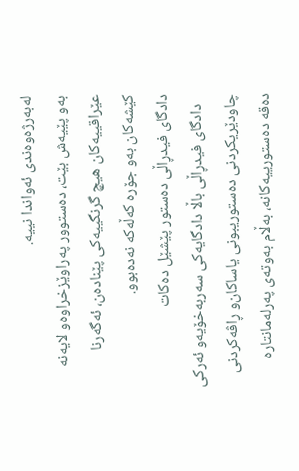له‌به‌رژه‌وه‌ندی‌ ئه‌واندا نییه‌.
به‌و پێیه‌ش بێت، ده‌ستوور په‌راوێزخراوه‌و لایه‌نه‌ عێراقییه‌كان هیچ گرنگییه‌كی پێناده‌ن، ئه‌گه‌رنا كێشه‌كان به‌و جۆره‌ كه‌ڵه‌كه‌ نه‌ده‌بوو.
دادگای‌ فیدڕاڵی‌ ده‌ستور پێشێل ده‌كات
   دادگای‌ فیدڕاڵی‌ باڵا دادگایه‌كی‌ سه‌ربه‌خۆیه‌و ئه‌ركی‌ چاودێریكردنی‌ ده‌ستوریبونی‌ یاساكان‌و ڕاڤه‌كردنی‌ ده‌قه‌ ده‌ستورییه‌كانه‌، به‌ڵام به‌وته‌ی‌ په‌رله‌مانتاره‌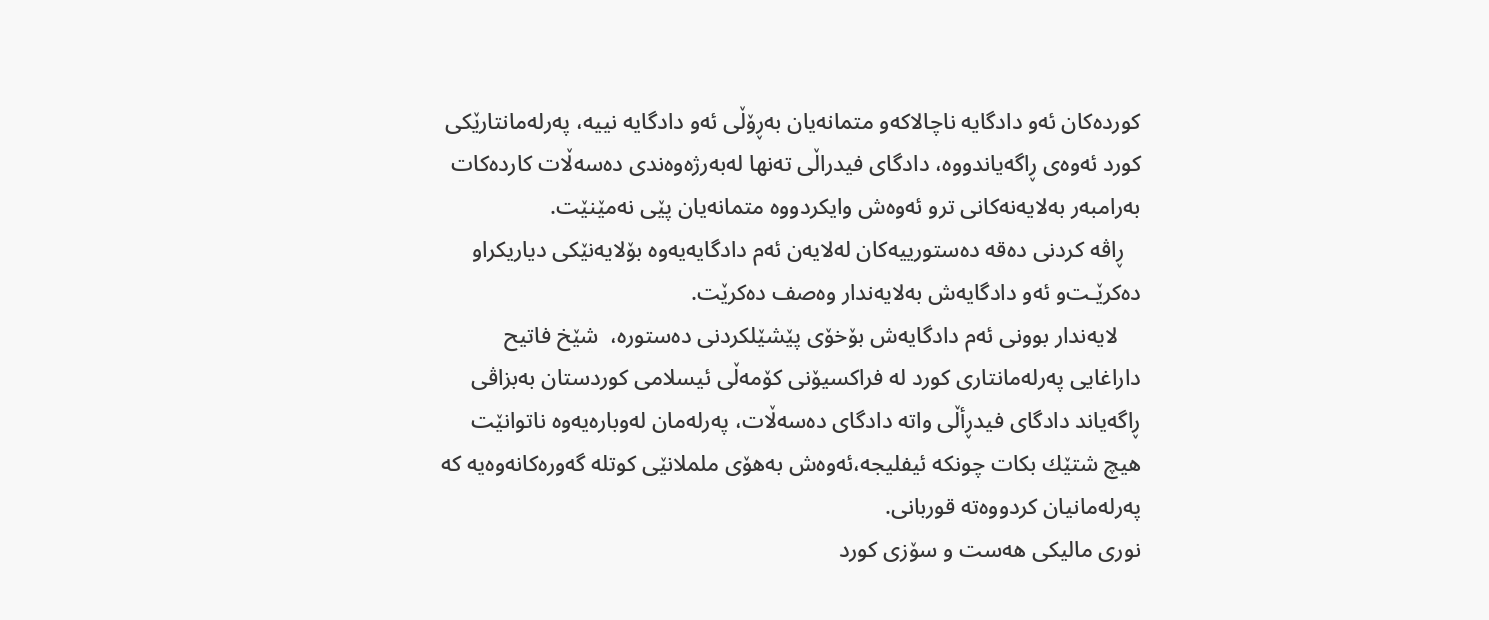كورده‌كان ئه‌و دادگایه‌ ناچالاكه‌و متمانه‌یان به‌ڕۆڵی‌ ئه‌و دادگایه‌ نییه‌، په‌رله‌مانتارێكی‌ كورد ئه‌وه‌ی‌ ڕاگه‌یاندووه‌، دادگای‌ فیدراڵی‌ ته‌نها له‌به‌رژه‌وه‌ندی‌ ده‌سه‌ڵات كارده‌كات به‌رامبه‌ر به‌لایه‌نه‌كانی‌ ترو ئه‌وه‌ش وایكردووه‌ متمانه‌یان پێی‌ نه‌مێنێت.
   ڕاڤه‌ كردنی‌ ده‌قه‌ ده‌ستورییه‌كان له‌لایه‌ن ئه‌م دادگایه‌یه‌وه‌ بۆلایه‌نێكی‌ دیاریكراو ده‌كرێـت‌و ئه‌و دادگایه‌ش به‌لایه‌ندار وه‌صف ده‌كرێت.
    لایه‌ندار بوونی‌ ئه‌م دادگایه‌ش بۆخۆی‌ پێشێلكردنی‌ ده‌ستوره‌،  شێخ فاتیح داراغایی‌ په‌رله‌مانتاری‌ كورد له‌ فراكسیۆنی‌ كۆمه‌ڵی‌ ئیسلامی‌ كوردستان به‌بزاڤی‌ ڕاگه‌یاند دادگای‌ فیدڕأڵی‌ واته‌ دادگای‌ ده‌سه‌ڵات، په‌رله‌مان له‌وباره‌یه‌وه‌ ناتوانێت هیچ شتێك بكات چونكه‌ ئیفلیجه‌،ئه‌وه‌ش به‌هۆی‌ ململانێی‌ كوتله‌ گه‌وره‌كانه‌وه‌یه‌ كه‌ په‌رله‌مانیان كردووه‌ته‌ قوربانی‌.
نوری‌ مالیكی‌ هه‌ست و سۆزی‌ كورد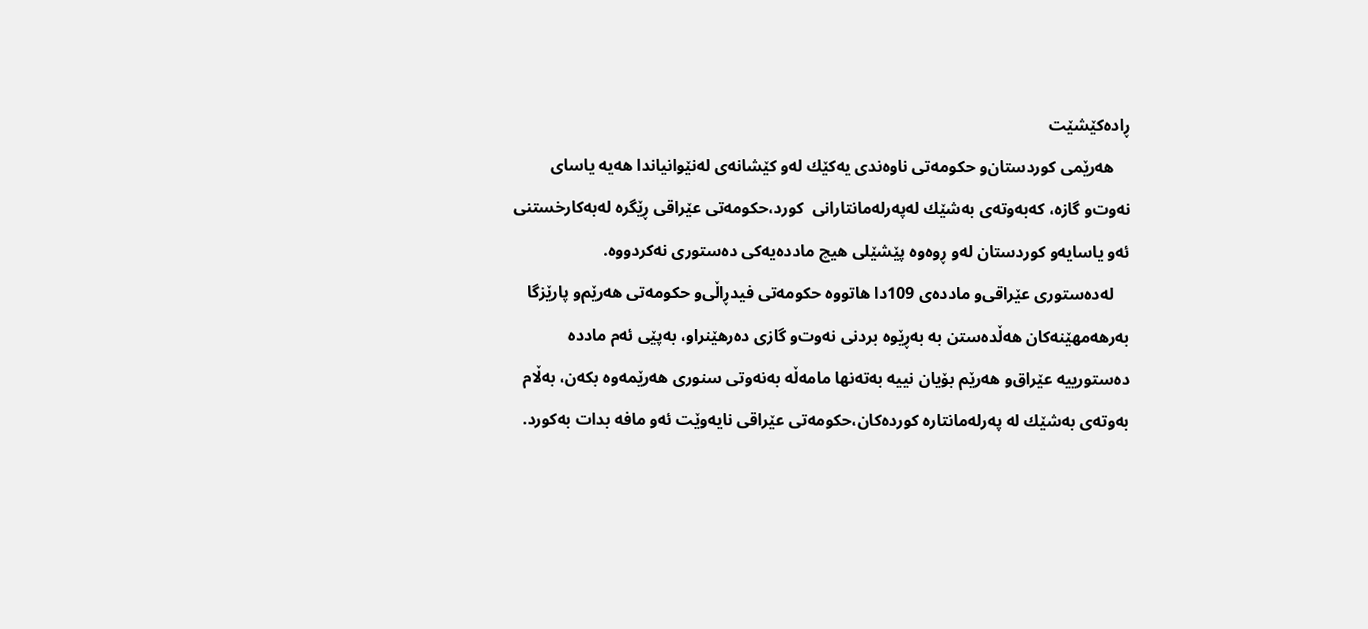ڕاده‌كێشێت
    هه‌رێمی‌ كوردستان‌و حكومه‌تی‌ ناوه‌ندی‌ یه‌كێك له‌و كێشانه‌ی‌ له‌نێوانیاندا هه‌یه‌ یاسای‌ نه‌وت‌و گازه‌، كه‌به‌وته‌ی‌ به‌شێك له‌په‌رله‌مانتارانی‌  كورد،حكومه‌تی‌ عێراقی‌ ڕێگره‌ له‌به‌كارخستنی‌ ئه‌و یاسایه‌و كوردستان له‌و ڕوه‌وه‌ پێشێلی‌ هیچ مادده‌یه‌كی‌ ده‌ستوری‌ نه‌كردووه‌.
    له‌ده‌ستوری‌ عێراقی‌‌و مادده‌ی‌ 109دا هاتووه‌ حكومه‌تی‌ فیدڕاڵی‌‌و حكومه‌تی‌ هه‌رێم‌و پارێزگا به‌رهه‌مهێنه‌كان هه‌ڵده‌ستن به‌ به‌ڕێوه‌ بردنی‌ نه‌وت‌و گازی‌ ده‌رهێنراو، به‌پێی‌ ئه‌م مادده‌ ده‌ستورییه‌ عێراق‌و هه‌رێم بۆیان نییه‌ به‌ته‌نها مامه‌ڵه‌ به‌نه‌وتی‌ سنوری‌ هه‌رێمه‌وه‌ بكه‌ن، به‌ڵام به‌وته‌ی‌ به‌شێك له‌ په‌رله‌مانتاره‌ كورده‌كان،حكومه‌تی‌ عێراقی‌ نایه‌وێت ئه‌و مافه‌ بدات به‌كورد.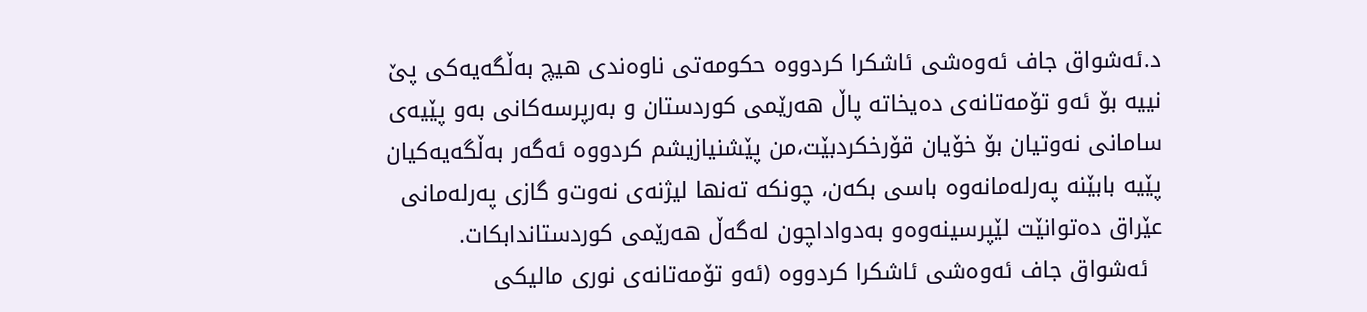د.ئه‌شواق جاف ئه‌وه‌شی‌ ئاشكرا كردووه‌ حكومه‌تی‌ ناوه‌ندی‌ هیچ به‌ڵگه‌یه‌كی‌ پێ نییه‌ بۆ ئه‌و تۆمه‌تانه‌ی‌ ده‌یخاته‌ پاڵ هه‌رێمی‌ كوردستان و به‌رپرسه‌كانی‌ به‌و پێیه‌ی‌ سامانی‌ نه‌وتیان بۆ خۆیان قۆرخكردبێت،من پێشنیازیشم كردووه‌ ئه‌گه‌ر به‌ڵگه‌یه‌كیان پێیه‌ بابێنه‌ په‌رله‌مانه‌وه‌ باسی‌ بكه‌ن، چونكه‌ ته‌نها لیژنه‌ی‌ نه‌وت‌و گازی‌ په‌رله‌مانی‌ عێراق ده‌توانێت لێپرسینه‌وه‌و به‌دواداچون له‌گه‌ڵ هه‌رێمی‌ كوردستاندابكات.
  ئه‌شواق جاف ئه‌وه‌شی‌ ئاشكرا كردووه‌ (ئه‌و تۆمه‌تانه‌ی‌ نوری‌ مالیكی‌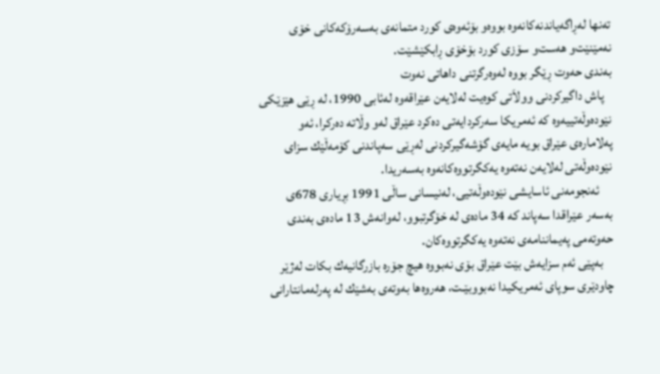ته‌نها له‌ڕاگه‌یاندنه‌كانه‌وه‌ بووه‌و بۆئه‌وه‌ی‌ كورد متمانه‌ی‌ به‌سه‌رۆكه‌كانی‌ خۆی‌ نه‌مێنێت‌و هه‌ست‌و سۆزی‌ كورد بۆخۆی‌ ڕابكێشێت.
به‌ندی‌ حه‌وت ڕێگر بووه‌ له‌وه‌رگرتنی‌ داهاتی‌ نه‌وت
   پاش داگیركردنی‌ وولاَتی‌ كوه‌یت له‌لایه‌ن عێراقه‌وه‌ له‌ئابی‌ 1990، له‌ ڕێی هێزێكی نێوده‌وڵه‌تییه‌وه‌ كه‌ ئه‌مریكا سه‌ركردایه‌تی ده‌كرد عێراق له‌و وڵاته‌ ده‌ركرا، ئه‌و په‌لاماره‌ی‌ عێراق بویه‌ مایه‌ی گۆشه‌گیركردنی له‌ڕێی سه‌پاندنی كۆمه‌ڵێك سزای نێوده‌وڵه‌تی له‌لایه‌ن نه‌ته‌وه‌ یه‌كگرتووه‌كانه‌وه‌ به‌سه‌ریدا.
     ئه‌نجومه‌نی ئاسایشی نێوده‌وڵه‌تیی، له‌نیسانی ساڵی 1991 بڕیاری 678ی به‌سه‌ر عێراقدا سه‌پاند كه‌ 34 ماده‌ی له‌ خۆگرتبوو، له‌وانه‌ش 13 ماده‌ی به‌ندی حه‌وته‌می په‌یماننامه‌ی نه‌ته‌وه‌ یه‌كگرتووه‌كان.
    به‌پێی‌ ئه‌م سزایه‌ش بێت عێراق بۆی‌ نه‌بووه‌ هیچ جۆره‌ بازرگانیه‌ك بكات له‌ژێر چاودێری‌ سوپای‌ ئه‌مریكیدا نه‌بووبێـت، هه‌روه‌ها به‌وته‌ی‌ به‌شێك له‌ په‌رله‌مانتارانی‌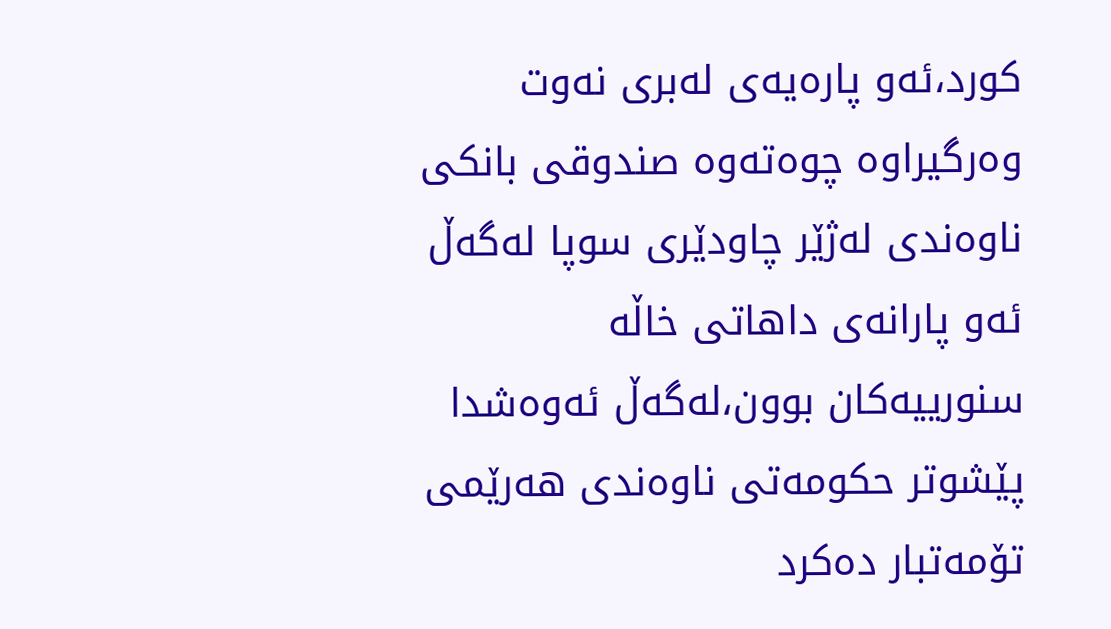كورد،ئه‌و پاره‌یه‌ی‌ له‌بری‌ نه‌وت وه‌رگیراوه‌ چوه‌ته‌وه‌ صندوقی‌ بانكی‌ ناوه‌ندی‌ له‌ژێر چاودێری‌ سوپا له‌گه‌ڵ ئه‌و پارانه‌ی‌ داهاتی‌ خاڵه‌ سنورییه‌كان بوون،له‌گه‌ڵ ئه‌وه‌شدا پێشوتر حكومه‌تی‌ ناوه‌ندی‌ هه‌رێمی‌ تۆمه‌تبار ده‌كرد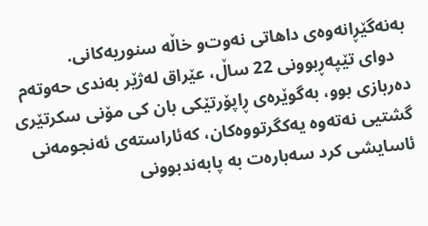به‌نه‌گێڕانه‌وه‌ی‌ داهاتی‌ نه‌وت‌و خاڵه‌ سنوریه‌كانی‌.
   دوای تێپه‌ڕبوونی 22 ساڵ، عێراق له‌ژێر به‌ندی‌ حه‌وته‌م ده‌ربازی‌ بوو، به‌گوێره‌ی‌ ڕاپۆرتێكی‌ بان كی مۆنی‌ سكرتێری گشتیی نه‌ته‌وه‌ یه‌كگرتووه‌كان، كه‌ئاراسته‌ی‌ ئه‌نجومه‌نی ئاسایشی‌ كرد سه‌باره‌ت به‌ پابه‌ندبوونی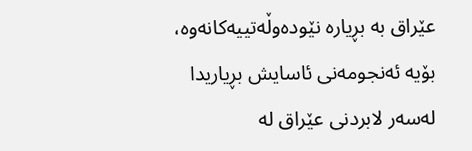عێراق به‌ بڕیاره‌ نێوده‌وڵه‌تییه‌كانه‌وه‌، بۆیه‌ ئه‌نجومه‌نی ئاسایش بڕیاریدا له‌سه‌ر لابردنی‌ عێراق له‌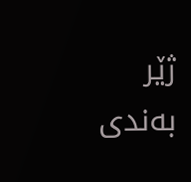ژێر به‌ندی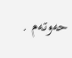حه‌وته‌م .